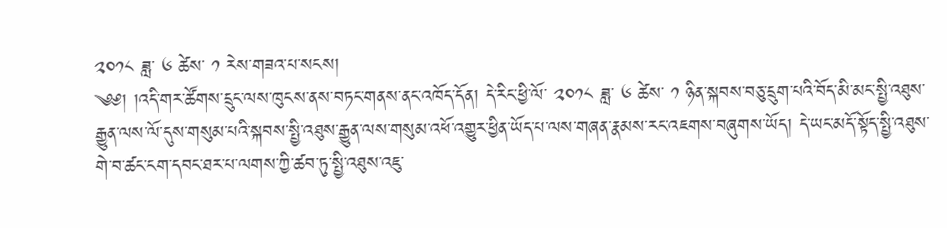༢༠༡༨ ཟླ་ ༦ ཚེས་ ༡ རེས་གཟའ་པ་སངས།
༄༅། །འདི་གར་ཚོགས་དྲུང་ལས་ཁུངས་ནས་བཏང་གནས་ནང་འཁོད་དོན། དེ་རིང་ཕྱི་ལོ་ ༢༠༡༨ ཟླ་ ༦ ཚེས་ ༡ ཉིན་སྐབས་བཅུ་དྲུག་པའི་བོད་མི་མང་སྤྱི་འཐུས་རྒྱུན་ལས་ལོ་དུས་གསུམ་པའི་སྐབས་སྤྱི་འཐུས་རྒྱུན་ལས་གསུམ་འཕོ་འགྱུར་ཕྱིན་ཡོད་པ་ལས་གཞན་རྣམས་རང་འཇགས་བཞུགས་ཡོད། དེ་ཡང་མདོ་སྟོད་སྤྱི་འཐུས་གེ་བ་ཚང་ངག་དབང་ཐར་པ་ལགས་ཀྱི་ཚབ་ཏུ་སྤྱི་འཐུས་འཇུ་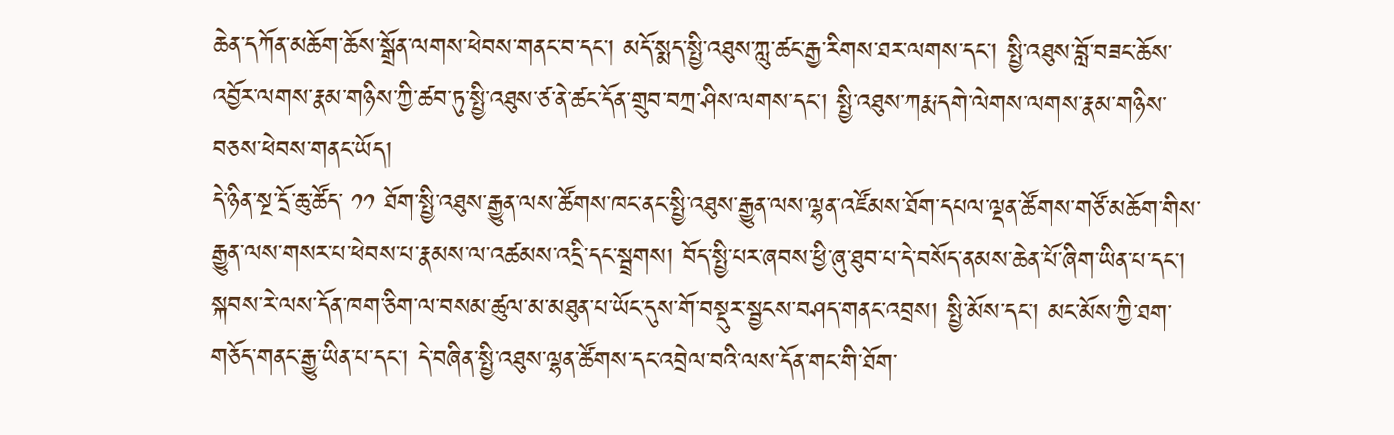ཆེན་དཀོན་མཆོག་ཆོས་སྒྲོན་ལགས་ཕེབས་གནང་བ་དང་། མདོ་སྨད་སྤྱི་འཐུས་ཀླུ་ཚང་རྒྱ་རིགས་ཐར་ལགས་དང་། སྤྱི་འཐུས་བློ་བཟང་ཆོས་འབྱོར་ལགས་རྣམ་གཉིས་ཀྱི་ཚབ་ཏུ་སྤྱི་འཐུས་ཙ་ནེ་ཚང་དོན་གྲུབ་བཀྲ་ཤིས་ལགས་དང་། སྤྱི་འཐུས་ཀརྨ་དགེ་ལེགས་ལགས་རྣམ་གཉིས་བཅས་ཕེབས་གནང་ཡོད།
དེ་ཉིན་སྔ་དྲོ་ཆུ་ཚོད་ ༡༡ ཐོག་སྤྱི་འཐུས་རྒྱུན་ལས་ཚོགས་ཁང་ནང་སྤྱི་འཐུས་རྒྱུན་ལས་ལྷན་འཛོམས་ཐོག་དཔལ་ལྡན་ཚོགས་གཙོ་མཆོག་གིས་རྒྱུན་ལས་གསར་པ་ཕེབས་པ་རྣམས་ལ་འཚམས་འདྲི་དང་སྦྲགས། བོད་སྤྱི་པར་ཞབས་ཕྱི་ཞུ་ཐུབ་པ་དེ་བསོད་ནམས་ཆེན་པོ་ཞིག་ཡིན་པ་དང་། སྐབས་རེ་ལས་དོན་ཁག་ཅིག་ལ་བསམ་ཚུལ་མ་མཐུན་པ་ཡོང་དུས་གོ་བསྡུར་སྦྱངས་བཤད་གནང་འབྲས། སྤྱི་མོས་དང་། མང་མོས་ཀྱི་ཐག་གཅོད་གནང་རྒྱུ་ཡིན་པ་དང་། དེ་བཞིན་སྤྱི་འཐུས་ལྷན་ཚོགས་དང་འབྲེལ་བའི་ལས་དོན་གང་གི་ཐོག་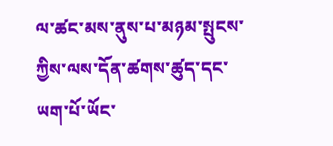ལ་ཚང་མས་ནུས་པ་མཉམ་སྤུངས་ཀྱིས་ལས་དོན་ཚགས་ཚུད་དང་ཡག་པོ་ཡོང་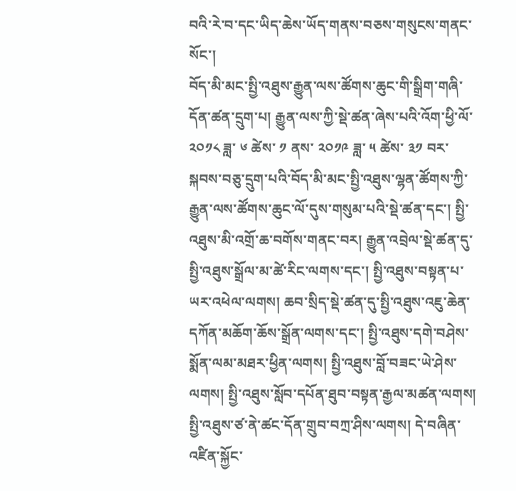བའི་རེ་བ་དང་ཡིད་ཆེས་ཡོད་གནས་བཅས་གསུངས་གནང་སོང་།
བོད་མི་མང་སྤྱི་འཐུས་རྒྱུན་ལས་ཚོགས་ཆུང་གི་སྒྲིག་གཞི་དོན་ཚན་དྲུག་པ། རྒྱུན་ལས་ཀྱི་སྡེ་ཚན་ཞེས་པའི་འོག་ཕྱི་ལོ་ ༢༠༡༨ ཟླ་ ༦ ཚེས་ ༡ ནས་ ༢༠༡༩ ཟླ་ ༥ ཚེས་ ༣༡ བར་སྐབས་བཅུ་དྲུག་པའི་བོད་མི་མང་སྤྱི་འཐུས་ལྷན་ཚོགས་ཀྱི་རྒྱུན་ལས་ཚོགས་ཆུང་ལོ་དུས་གསུམ་པའི་སྡེ་ཚན་དང་། སྤྱི་འཐུས་མི་འགྲོ་ཆ་བགོས་གནང་བར། རྒྱུན་འབྲེལ་སྡེ་ཚན་དུ་སྤྱི་འཐུས་སྒྲོལ་མ་ཚེ་རིང་ལགས་དང་། སྤྱི་འཐུས་བསྟན་པ་ཡར་འཕེལ་ལགས། ཆབ་སྲིད་སྡེ་ཚན་དུ་སྤྱི་འཐུས་འཇུ་ཆེན་དཀོན་མཆོག་ཆོས་སྒྲོན་ལགས་དང་། སྤྱི་འཐུས་དགེ་བཤེས་སྨོན་ལམ་མཐར་ཕྱིན་ལགས། སྤྱི་འཐུས་བློ་བཟང་ཡེ་ཤེས་ལགས། སྤྱི་འཐུས་སློབ་དཔོན་ཐུབ་བསྟན་རྒྱལ་མཚན་ལགས། སྤྱི་འཐུས་ཙ་ནེ་ཚང་དོན་གྲུབ་བཀྲ་ཤིས་ལགས། དེ་བཞིན་འཛིན་སྐྱོང་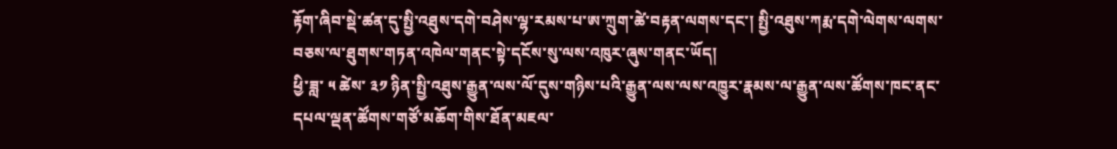རྟོག་ཞིབ་སྡེ་ཚན་དུ་སྤྱི་འཐུས་དགེ་བཤེས་ལྷ་རམས་པ་ཨ་ཀྲུག་ཚེ་བརྟན་ལགས་དང་། སྤྱི་འཐུས་ཀརྨ་དགེ་ལེགས་ལགས་བཅས་ལ་ཐུགས་གཏན་འཁེལ་གནང་སྟེ་དངོས་སུ་ལས་འཁུར་ཞུས་གནང་ཡོད།
ཕྱི་ཟླ་ ༥ ཚེས་ ༣༡ ཉིན་སྤྱི་འཐུས་རྒྱུན་ལས་ལོ་དུས་གཉིས་པའི་རྒྱུན་ལས་ལས་འཁྱུར་རྣམས་ལ་རྒྱུན་ལས་ཚོགས་ཁང་ནང་དཔལ་ལྡན་ཚོགས་གཙོ་མཆོག་གིས་ཐོན་མཇལ་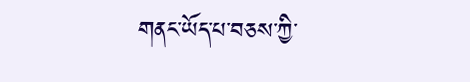གནང་ཡོད་པ་བཅས་ཀྱི་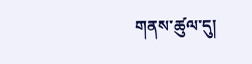གནས་ཚུལ་དུ།